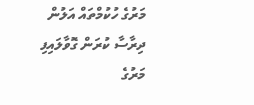މަރުގެ ހުކުމްތައް އަލުން ދިރާސާ ކުރަން ގޮވާލައިފި
މަރުގެ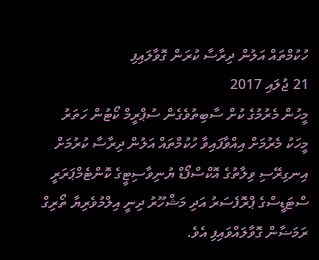ހުކުމްތައް އަލުން ދިރާސާ ކުރަން ގޮވާލައިފި
21 ޖުލައި 2017
މީހުން މެރުމުގެ ކުށް ސާބިތުވެގެން ސުޕްރީމް ކޯޓުން ހަތަރު މީހަކު މެރުމަށް އިއްވާފައިވާ ހުކުމްތައް އަލުން ދިރާސާ ކުރުމަށް އިނގިރޭސި ވިލާތުގެ އޮކްސްފޯޑް ޔުނިވާސިޓީގެ ކޮންޓެމްޕަރަރީ ސްޓަޑީސްގެ ޕްރޮފެސަރު އަދި މަޝްހޫރު ދިނީ އިލްމުވެރިޔާ ތޯރިގް ރަމަޟާން ގޮވާލައްވައިފި އެވެ.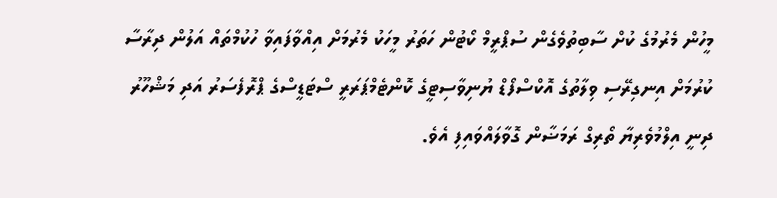މީހުން މެރުމުގެ ކުށް ސާބިތުވެގެން ސުޕްރީމް ކޯޓުން ހަތަރު މީހަކު މެރުމަށް އިއްވާފައިވާ ހުކުމްތައް އަލުން ދިރާސާ ކުރުމަށް އިނގިރޭސި ވިލާތުގެ އޮކްސްފޯޑް ޔުނިވާސިޓީގެ ކޮންޓެމްޕަރަރީ ސްޓަޑީސްގެ ޕްރޮފެސަރު އަދި މަޝްހޫރު ދިނީ އިލްމުވެރިޔާ ތޯރިގް ރަމަޟާން ގޮވާލައްވައިފި އެވެ.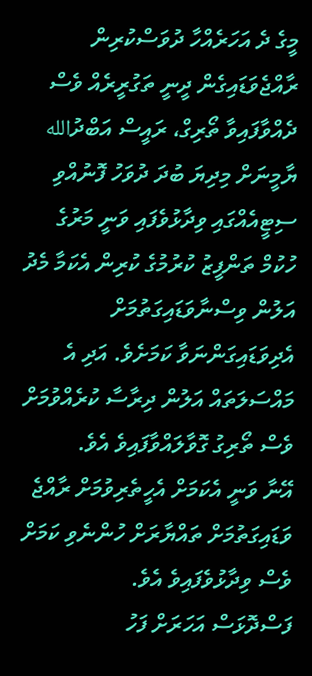މީގެ ދެ އަހަރެއްހާ ދުވަސްކުރިން ރާއްޖެވަޑައިގެން ދީނީ ތަގުރީރެއް ވެސް ދެއްވާފައިވާ ތޯރިގް، ރައީސް އަބްދުالله ޔާމީނަށް މިދިޔަ ބުދަ ދުވަހު ފޮނުއްވި ސިޓީއެއްގައި ވިދާޅުވެފައި ވަނީ މަރުގެ ހުކުމް ތަންފީޒު ކުރުމުގެ ކުރިން އެކަމާ މެދު އަލުން ވިސްނާވަޑައިގަތުމަށް އެދިވަޑައިގަންނަވާ ކަމަށެވެ. އަދި އެ މައްސަލަތައް އަލުން ދިރާސާ ކުރެއްވުމަށް ވެސް ތޯރިގު ގޮވާލައްވާފައިވެ އެވެ.
އޭނާ ވަނީ އެކަމަށް އެހީތެރިވުމަށް ރާއްޖެ ވަޑައިގަތުމަށް ތައްޔާރަށް ހުންނެވި ކަމަށް ވެސް ވިދާޅުވެފައިވެ އެވެ.
ފަސްދޮޅަސް އަހަރަށް ފަހު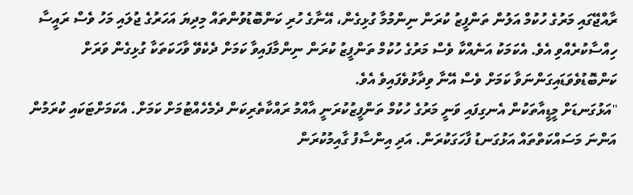ރާއްޖޭގައި މަރުގެ ހުކުމް އަލުން ތަންފީޒު ކުރަން ނިންމުމާ ގުޅިގެން، އޭނާގެ ހުރި ކަންބޮޑުވުންތައް މިދިޔަ އަހަރުގެ ޖުލައި މަހު ވެސް ރައީސާ ހިއްސާކުރެއްވި އެވެ. އެކަމަކު އަނެއްކާ ވެސް މަރުގެ ހުކުމް ތަންފީޒު ކުރަން ނިންމާފައިވާ ކަމަށް ދެކެވޭ ވާހަކަތަކާ ގުޅިގެން ވަރަށް ކަންބޮޑުވެވަޑައިގަންނަވާ ކަމަށް ވެސް އޭނާ ވިދާޅުވެފައިވެ އެވެ.
"އަޅުގަނޑަށް މީޑީއާތަކުން އެނގިފައި ވަނީ މަރުގެ ހުކުމް ތަންފީޒުކުރަނީ އާއްމު ރައްކާތެރިކަން ދެމެހެއްޓުމަށް ކަމަށް. އެކަމަށްޓަކައި ކުރަމުން އަންނަ މަސައްކަތްތައް އަޅުގަނޑު ފާހަގަކުރަން. އަދި އިންސާފު ގާއިމުކުރަން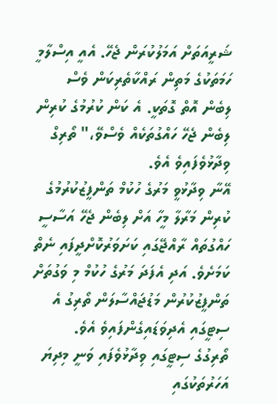ޝަރީއަތަށް އަމަލުކުރަން ޖެހޭ. އެއީ އިސްލާމީ ހަމަތަކުގެ މަތިން ރައްކާތެރިކަން ވެސް ލިބެން އޮތް ގޮތަކީ. އެ ކަން ކުރުމުގެ ކުރިން ލިބެން ޖެހޭ ހައްގުތަކެއް ވެސްވޭ،" ތޯރިގް ވިދާޅުވެފައިވެ އެވެ.
އޭނާ ވިދާޅުވީ މަރުގެ ހުކުމް ތަންފީޒުކުރުމުގެ ކުރިން މަރާލާ މީހާ އަށް ލިބެން ޖެހޭ އަސާސީ ހައްގުތައް ރާއްޖޭގައި ކަށަވަރުކޮށްދީފައި ނެތް ކަމަށެވެ. އަދި އެފަދަ މަރުގެ ހުކުމް މި ވަގުތަށް ތަންފީޒުކުރުން މަޑުޖައްސާލަން ތޯރިގު އެ ސިޓީގައި އެދިވަޑައިގެންފައިވެ އެވެ.
ތޯރިގުގެ ސިޓީގައި ވިދާޅުވެފައި ވަނީ މިދިޔަ އަހަރުތަކުގައި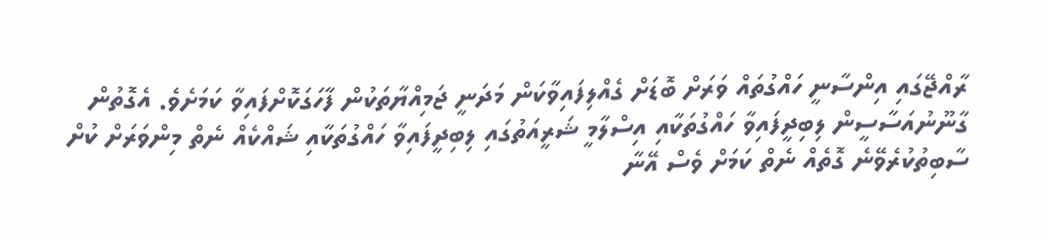ރާއްޖޭގައި އިންސާނީ ހައްގުތައް ވަރަށް ބޮޑަށް ގެއްލިފައިވާކަން މަދަނީ ޖަމިއްޔާތަކުން ފާހަގަކޮށްފައިވާ ކަމަށެވެ. އެގޮތުން ގާނޫނުއަސާސީން ލިބިދީފައިވާ ހައްގުތަކާއި އިސްލާމީ ޝަރީއަތުގައި ލިބިދީފައިވާ ހައްގުތަކާއި ޝައްކެއް ނެތް މިންވަރަށް ކުށް ސާބިތުކުރެވޭނެ ގޮތެއް ނެތް ކަމަށް ވެސް އޭނާ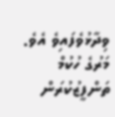ވިދާޅުވެފައިވެ އެވެ.
މަރުގެ ހުކުމް ތަންފީޒުކުރަން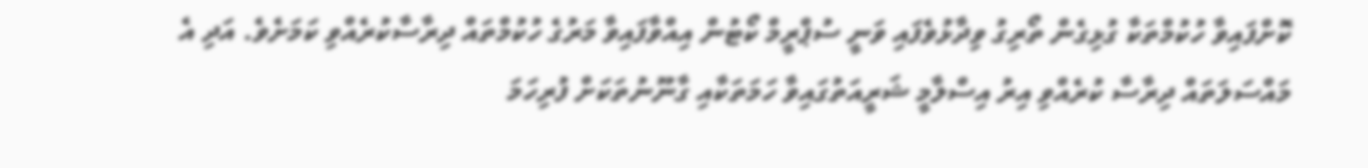ކޮށްފައިވާ ހުކުމްތަކާ ގުޅިގެން ތޯރިގު ވިދާޅުވެފައި ވަނީ ސުޕްރީމް ކޯޓުން އިއްވާފައިވާ މަރުގެ ހުކުމްތައް ދިރާސާކުރެއްވި ކަމަށެވެ. އަދި އެ މައްސަލަތައް ދިރާސާ ކުރެއްވި އިރު އިސްލާމީ ޝަރީއަތުގައިވާ ހަމަތަކާއި ގާނޫނުތަކަށް ފުރިހަމަ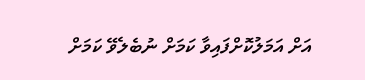އަށް އަމަލުކޮށްފައިވާ ކަމަށް ނުބެލެވޭ ކަމަށް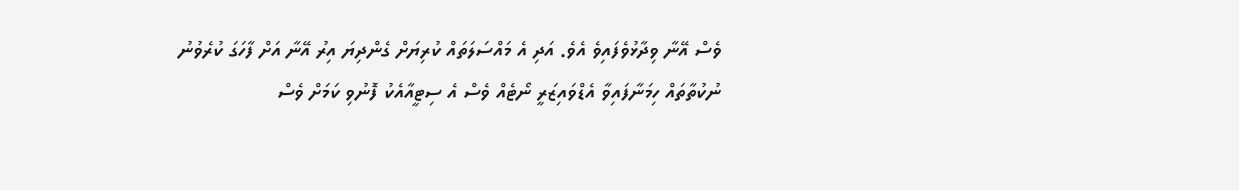ވެސް އޭނާ ވިދާޅުވެފައިވެ އެވެ. އަދި އެ މައްސަލަތައް ކުރިޔަށް ގެންދިޔަ އިރު އޭނާ އަށް ފާހަގަ ކުރެވުނު ނުކުތާތައް ހިމަނާފައިވާ އެޑްވައިޒަރީ ނޯޓެއް ވެސް އެ ސިޓީއާއެކު ފޮނުވި ކަމަށް ވެސް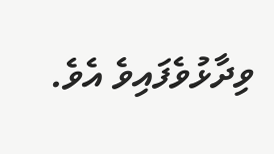ވިދާޅުވެފައިވެ އެވެ.